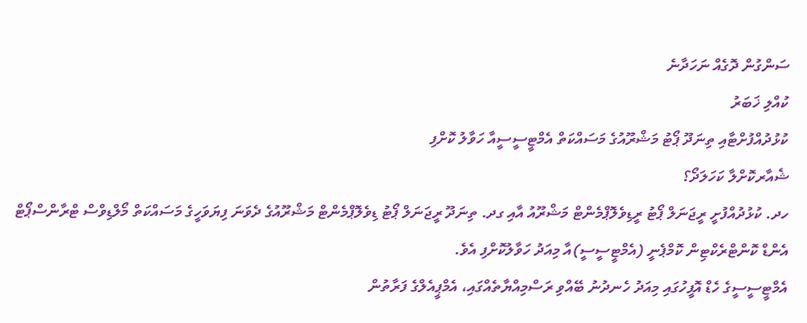ސަންގުން ދޮގެއް ނަހަދާނެ
ކުއްލި ޚަބަރު
ކުޅުދުއްފުށްޓާއި ތިނަދޫ ޕޯޓު މަޝްރޫއުގެ މަސައްކަތް އެމްޓީސީސީއާ ހަވާލު ކޮށްފި
ޝެއާރކޮށްލާ ކަހަލަދޯ؟
ހދ. ކުޅުދުއްފުށީ ރީޖަނަލް ޕޯޓު ރީޑިވެލޮޕްމެންޓް މަޝްރޫއު އާއި ގދ. ތިނަދޫ ރީޖަނަލް ޕޯޓު ޑިވެލޮޕްމެންޓް މަޝްރޫއުގެ ދެވަނަ ފިޔަވަހީގެ މަސައްކަތް މޯލްޑިވްސް ޓްރާންސްޕޯޓް އެންޑް ކޮންޓްރެކްޓިން ކޮމްޕެނީ (އެމްޓީސީސީ)އާ މިއަދު ހަވާލުކޮށްފި އެވެ.
އެމްޓީސީސީގެ ހެޑް އޮފީހުގައި މިއަދު ހެނދުނު ބޭއްވި ރަސްމިއްޔާތެއްގައި، އެމްޕީއެލްގެ ފަރާތުން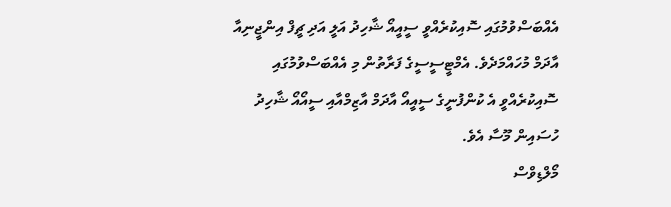އެއްބަސްވުމުގައި ސޮއިކުރެއްވީ ސީއީއޯ ޝާހިދު އަލީ އަދި ޗީފް އިންޖީނިއާ އާދަމް މުހައްމަދެވެ. އެމްޓީސީސީގެ ފަރާތުން މި އެއްބަސްވުމުގައި ސޮއިކުރެއްވީ އެ ކުންފުނީގެ ސީއީއޯ އާދަމް އާޒިމްއާއި ސީއޯއޯ ޝާހިދު ހުސައިން މޫސާ އެވެ.
މޯލްޑިވްސް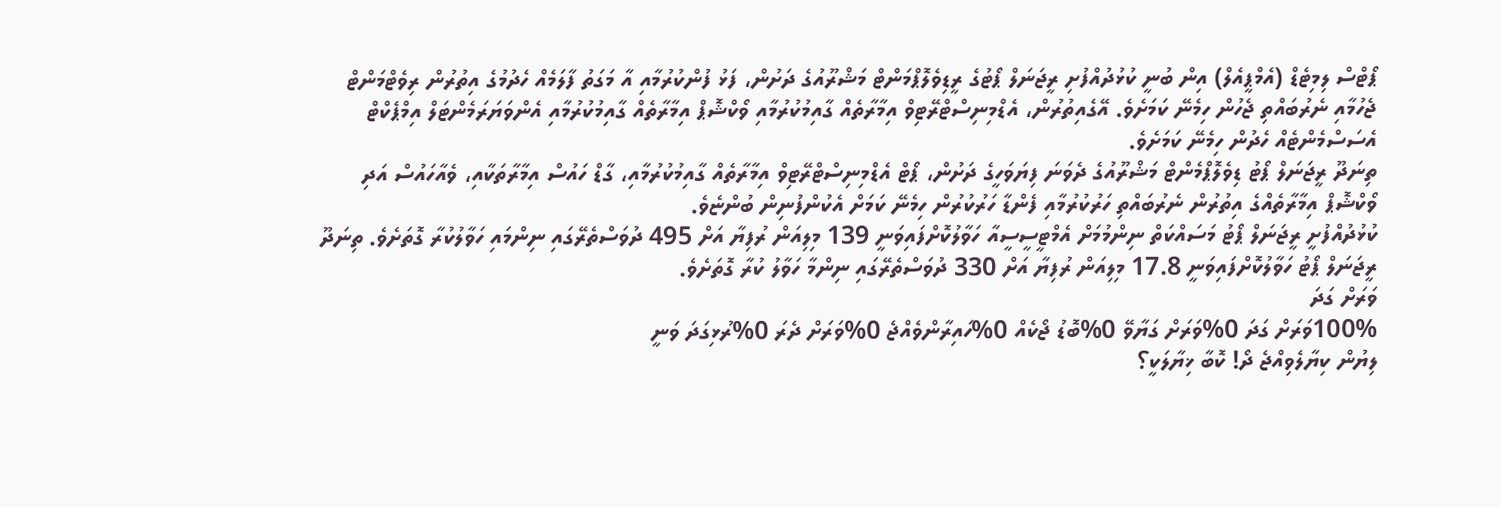ޕޯޓްސް ލިމިޓެޑް (އެމްޕީއެލް) އިން ބުނީ ކުޅުދުއްފުށި ރީޖަނަލް ޕޯޓުގެ ރީޑިވެލޮޕްމަންޓް މަޝްރޫއުގެ ދަށުން، ފަޅު ފުންކުރުމާއި އާ މަގަތު ފާލަމެއް ހެދުމުގެ އިތުރުން ރިވެޓްމަންޓް ޖެހުމާއި ނެރުބައްތި ޖެހުން ހިމެނޭ ކަމަށެވެ. އޭގެއިތުރުން، އެޑްމިނިސްޓްރޭޓިވް އިމާރާތެއް ގާއިމުކުރުމާއި ވޯކްޝޮޕް އިމާރާތެއް ގާއިމުކުރުމާއި އެންވަޔަރަމެންޓަލް އިމްޕެކްޓް އެސަސްމެންޓެއް ހެދުން ހިމެނޭ ކަމަށެވެ.
ތިނަދޫ ރީޖަނަލް ޕޯޓު ޑިވެލޮޕްމެންޓް މަޝްރޫއުގެ ދެވަނަ ފިޔަވަހީގެ ދަށުން، ޕޯޓް އެޑްމިނިސްޓްރޭޓިވް އިމާރާތެއް ގާއިމުކުރުމާއި، ގާޑް ހައުސް އިމާރާތަކާއި، ވެއާހައުސް އަދި ވޯކްޝޮޕް އިމާރާތެއްގެ އިތުރުން ނެރުބައްތި ހަރުކުރުމާއި ފެންޑާ ހަރުކުރުން ހިމެނޭ ކަމަށް އެކުންފުނިން ބުންޏެވެ.
ކުޅުދުއްފުށީ ރީޖަނަލް ޕޯޓު މަސައްކަތް ނިންމުމަށް އެމްޓީސީސީއާ ހަވާލުކޮށްފައިވަނީ 139 މިލިއަން ރުފިޔާ އަށް 495 ދުވަސްތެރޭގައި ނިންމައި ހަވާލުކުރާ ގޮތަށެވެ. ތިނަދޫ ރީޖަނަލް ޕޯޓު ހަވާލުކޮށްފައިވަނީ 17.8 މިލިއަން ރުފިޔާ އަށް 330 ދުވަސްތެރޭގައި ނިންމާ ހަވާލު ކުރާ ގޮތަށެވެ.
ވަރަށް ގަދަ
100%ވަރަށް ގަދަ 0%ވަރަށް ގަޔާވޭ 0%ބޮޑު ޖޯކެއް 0%ހައިރާންވެއްޖެ 0%ވަރަށް ދެރަ 0%ރުޅިގަދަ ވަނީ
ލިޔުން ކިޔާލެވިއްޖެ ދޯ! ކޮބާ ޚިޔާލަކީ؟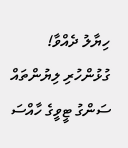ހިޔާލު ދެއްވާ!
ގުޅުންހުރި ލިޔުންތައް
ސަންގު ޓީވީގެ ހާއްސަ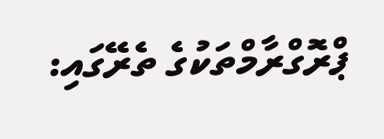ޕްރޮގްރާމްތަކުގެ ތެރޭގައި: